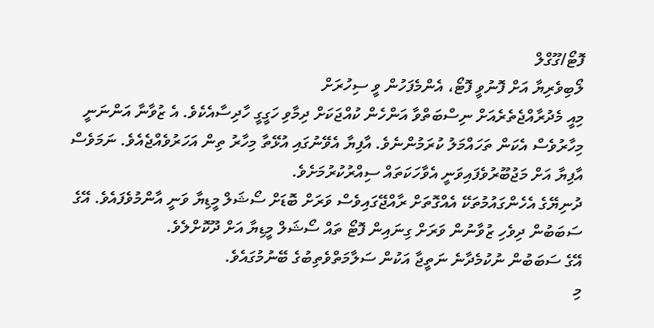ފޮޓޯ/ގޫގްލް
ލޯބިވެރިޔާ އަށް ފޮނުވީ ފޮޓޯ، އެންމެފަހުން ވީ ސިހުރަށް
މިއީ މެދުރާއްޖެތެރެއަށް ނިސްބަތްވާ އަންހެން ކުއްޖަކަށް ދިމާވި ހަގީގީ ހާދިސާއެކެވެ. އެ ޒުވާނާ އަންނަނީ މިހާރުވެސް އެކަން ތަހައްމަލު ކުރަމުންނެވެ. އާފިޔާ އެވޭނުގައި އުޅޭތާ މިހާރު ތިން އަހަރުވެއްޖެއެވެ. ނަމަވެސް އާފިޔާ އަށް މަޖުބޫރުވެފައިވަނީ އެވާހަކަތައް ސިއްރުކުރުމަށެވެ.
ދުނިޔޭގެ އެހެންގައުމުތަކޭ އެއްގޮތަށް ރާއްޖޭގައިވެސް ވަރަށް ބޮޑަށް ސޯޝަލް މީޑިޔާ ވަނީ އާންމުވެފައެވެ. އޭގެ ސަބަބުން ދިވެހި ޒުވާނުން ވަރަށް ގިނައިން ފޮޓޯ ތައް ސޯޝަލް މީޑިޔާ އަށް ދޫކޮށްލެވެ.
އޭގެ ސަބަބުން ނުކުމެދާނެ ނަތީޖާ އަކުން ސަލާމަތްވެތިބުގެ ބޭނުމުގައެވެ.
މި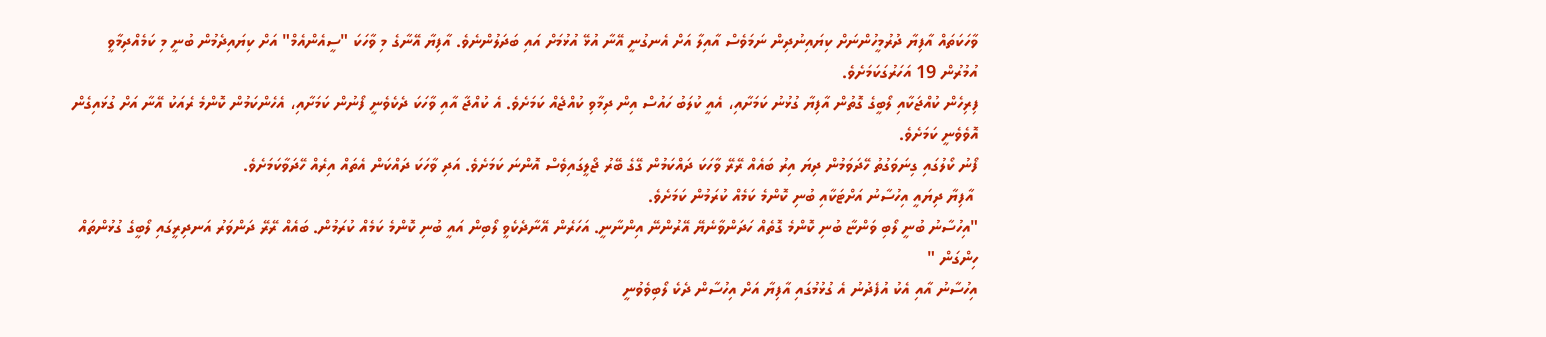ވާހަކަތައް އާފިޔާ ދުރުމީހުންނަށް ކިޔައިނުދިން ނަމަވެސް އާއިލާ އަށް އެނގުނީ އޭނާ އުޅޭ އުޅުމަށް އައި ބަދަލުންނެވެ. އާފިޔާ އޭނާގެ މި ވާހަކަ "ސީއެންއެމް" އަށް ކިޔައިދެމުން ބުނީ މި ކަމެއްދިމާވީ އުމުރުން 19 އަހަރުގަކަމަށެވެ.
ފިރިހެން ކުއްޖަކާއި ލޯބީގެ ގޮތުން އާފިޔާ ގުޅުނު ކަމަށާއި، އެއީ ކުލަބު ހައުސް އިން ދިމާވި ކުއްޖެއް ކަމަށެވެ. އެ ކުއްޖާ އާއި ވާހަކަ ދެކެވެނީ ފޯނުން ކަމަށާއި، އެހެންކަމުން ކޮންމެ ރެއަކު އޭނާ އަށް ގުޅައިގެން އޮވެވެނީ ކަމަށެވެ.
ފޯނު ކޯލުގައި ގިނަވަގުތު ހޭދަވަމުން ދިޔަ އިރު ބައެއް ރޭރޭ ވާހަކަ ދައްކަމުން ގޭގެ ބޭރު ޖޯލީގައިވެސް އޮންނަ ކަމަށެވެ. އަދި ވާހަކަ ދައްކަން އެތައް އިރެއް ހޭދަވާކަމަށެވެ.
 އާފިޔާ ދިޔައީ އިހުސާނު އަށްޓަކާއި ބުނި ކޮންމެ ކަމެއް ކުރަމުން ކަމަށެވެ.
"އިހުސާނު ބުނީ ލޯބި ވަންޏާ ބުނި ކޮންމެ ގޮތެއް ހަދަންވާނެޔޭ އޭރުންނޭ އިންނާނީ. އަހަރެން އޭނާދެކެވީ ލޯބިން އައީ ބުނި ކޮންމެ ކަމެއް ކުރަމުން. ބައެއް ރޭރޭ ދަންވަރު އަނދިރީގައި ލޯބީގެ ގުޅުންތައް ހިންގަން "
އިހުސާނު އާއި އެކު އުފެދުނު އެ ގުޅުމުގައި އާފިޔާ އަށް އިހުސާން ދެކެ ލޯބިވެވުނީ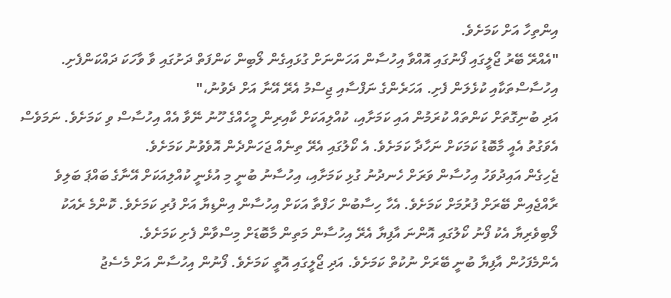އިންތިހާ އަށް ކަމަށެވެ.
"އެއްރޭ ބޭރު ޖޯލީގައި ފޯނުގައި އޮއްވާ އިހުސާން އަހަންނަށް ގުޅައިގެން ލޯބިން ކަންފަތް ދަށުގައި ވާ ވާހަކަ ދައްކަންފެށި. އިހުސާސްތަކާއި ކުޅެލަން ފެށި. އަހަރެންގެ ނަފްސާއި ޖިސްމު އެރޭ އޭނާ އަށް ދެވުނު،"
އަދި ބުނިގޮތަށް ކަންތައް ކުރަމުން އައި ކަމަށާއި، ކުއްލިއަކަށް ކާއިރިން މީހެއްގެ ހޫނު ނޭވާ އެއް އިހުސާސް ވި ކަމަށެވެ. ނަމަވެސް އެވަގުތު އެއީ މާބޮޑު ކަމަކަށް ނަހާދާ ކަމަށެވެ. އެ ކޯލުގައި އެރޭ ތިނެއް ޖަހަންދެން އޮވެވުނު ކަމަށެވެ.
ޖެހިގެން އައިދުވަހު އިހުސާން ވަރަށް ހެނދުނު ގުޅި ކަމަށާއި، އިހުސާނު ބުނީ މި އުޅެނީ ކުއްލިއަކަށް އޭނާގެ ބައްޕަ ބަލިވެ ރާއްޖެއިން ބޭރަށް ފުރުމަށް ކަމަށެވެ. އެހާ ހިސާބުން ހަފްތާ އަކަށް އިހުސާން އިންޑިޔާ އަށް ފުރި ކަމަށެވެ. ކޮންމެ ރެއަކު ލޯބިވެރިޔާ އެކު ފޯނު ކޯލުގައި އޮންނަ އާފިޔާ އެރޭ އިހުސާން މަތިން މާބޮޑަށް މިސްވާން ފެށި ކަމަށެވެ.
އެންމެފަހުން އާފިޔާ ބުނީ ބޭރަށް ނުކުތް ކަމަށެވެ. އަދި ޖޯލީގައި އޮތީ ކަމަށެވެ. ފޯނުން އިހުސާން އަށް މެސެޖު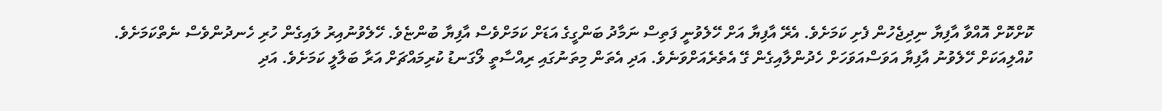ކޮށްކޮށް އޮއްވާ އާފިޔާ ނިދިޖެހުން ފެށި ކަމަށެވެ. އެރޭ އާފިޔާ އަށް ހޭލެވުނީ ފަތިސް ނަމާދު ބަންގީގެ އަޑަށް ކަމަށްވެސް އާފިޔާ ބުންޏެވެ. ހޭލެވުނުއިރު ލައިގެން ހުރި ހެނދުންވެސް ނެތްކަމަށެވެ.
ކުއްލިއަކަށް ހޭލެވުނު އާފިޔާ އަވަސްއަވަހަށް ހެދުންލާއިގެން ގޭ އެތެރެއަށްވަނެވެ. އަދި އެތަން މިތަނުގައި ރިއްސާތީ ލޯގަނޑު ކުރިމައްޗަށް އަރާ ބަލާލީ ކަމަށެވެ. އަދި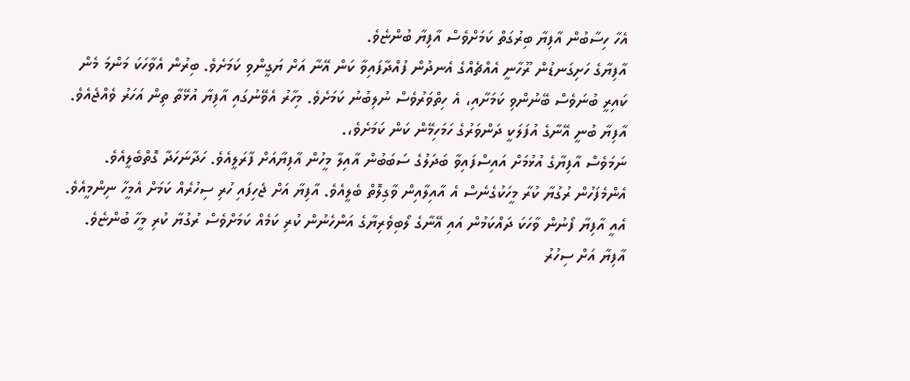އެހާ ހިސާބުން އާފިޔާ ބިރުގަތް ކަމަށްވެސް އާފިޔާ ބުންޏެވެ.
އާފިޔާގެ ހަށިގަނޑުން ރޫހާނީ އެއްޗެއްގެ އެނދުން ފުއްދާފައިވާ ކަން އޭނާ އަށް ޔަގީންވި ކަމަށެވެ. ބިރުން އެވާހަކަ މަންމަ މެން ކައިރީ ބުނަވެސް ބޭނުންވި ކަމަށާއި، އެ ހިތްވަރުވެސް ނުލިބުނު ކަމަށެވެ. މިހާރު އެވޭނުގައި އާފިޔާ އުޅޭތާ ތިން އަހަރު ވެއްޖެއެވެ. އާފިޔާ ބުނީ އޭނާގެ އުފަލަކީ ދަންވަރުގެ ހަމަހިމޭން ކަން ކަމަށެވެ،.
ނަމަވެސް އާފިޔާގެ އުޅުމަށް އައިސްފައިވާ ބަދަލުގެ ސަބަބުން އާއިލާ މީހުން އާފިޔާއަށް ފާރަލީއެވެ. ހަދާނަހަދާ ގޮތްބެލީއެވެ. އެންމެފަހުން ރުގުޔާ ކުރާ މީހަކުގެނެސް އެ އާއިލާއިން ވާގިލޮތް ބެލީއެވެ. އާފިޔާ އަށް ޖެހިފައި ހުރި ސިހުރެއް ކަމަށް އެމީހާ ނިންމީއެވެ. އެއީ އާފިޔާ ފޯނުން ވާހަކަ ދައްކަމުން އައި އޭނާގެ ލޯބިވެރިޔާގެ އަންހެނުން ކުރި ކަމެއް ކަމަށްވެސް ރުގުޔާ ކުރި މީހާ ބުންޏެވެ.
އާފިޔާ އަށް ސިހުރު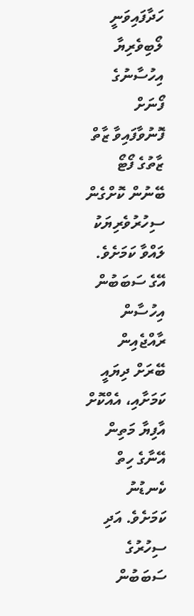ހަދާފައިވަނީ ލޯބިވެރިޔާ އިހުސާނުގެ ފޯނަށް ފޮނުވާފައިވާ ޒާތް ޒާތުގެ ފޯޓޯ ބޭނުން ކޮށްގެން ސިހުރުވެރިޔަކު ލައްވާ ކަމަށެވެ.
އޭގެ ސަބަބުން އިހުސާން ރާއްޖެއިން ބޭރަށް ދިޔައީ ކަމަށާއި، އެއްކޮށް އާފިޔާ މަތިން އޭނާގެ ހިތް ކެނޑުނު ކަމަށެވެ. އަދި ސިހުރުގެ ސަބަބުން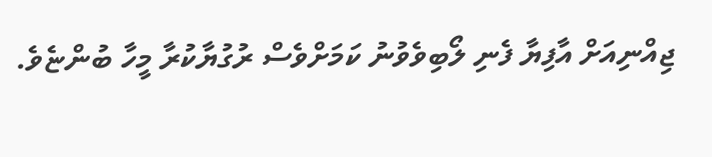ޖިއްނިއަށް އާފިޔާ ފެނި ލޯބިވެވުނު ކަމަށްވެސް ރުގުޔާކުރާ މީހާ ބުންޏެވެ.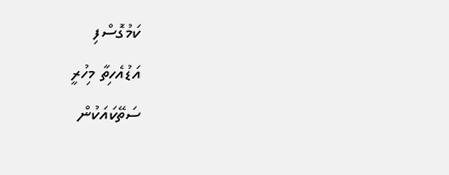ކަމުގޮސްފި
އަޑުއެހިތާ މިހުރީ
ސަތޭކައަކުން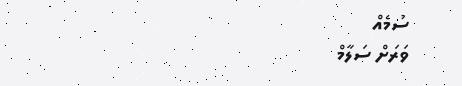ސުމެއް
ވަރަށް ސަލާމް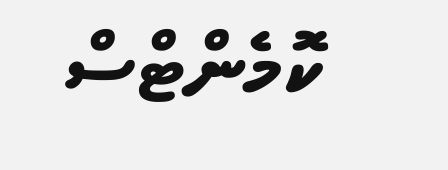ކޮމެންޓްސް